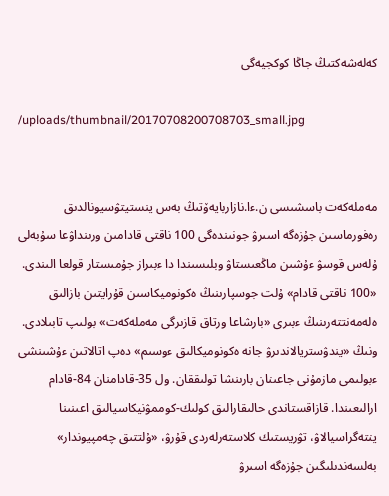كەلەشەكتىڭ جاڭا كوكجيەگى

/uploads/thumbnail/20170708200708703_small.jpg


مەملەكەت باسشىسى ن.ءا.نازاربايەۆتىڭ بەس ينستيتۋسيونالدىق رەفورماسىن جۇزەگە اسىرۋ جونىندەگى 100 ناقتى قادامىن ورىنداۋعا سۇبەلى ۇلەس قوسۋ ءۇشىن ماڭعىستاۋ وبلىسىندا دا ءبىراز جۇمىستار قولعا الىندى. «100 ناقتى قادام» ۇلت جوسپارىنىڭ ەكونوميكاسىن قۇرايتىن بازالىق ەلەمەنتتەرىنىڭ ءبىرى «بارشاعا ورتاق قازىرگى مەملەكەت» بولىپ تابىلادى. ونىڭ «يندۋستريالاندىرۋ جانە ەكونوميكالىق ءوسىم» دەپ اتالاتىن ءۇشىنشى ءبولىمى مازمۇنى جاعىنان بارىنشا تولىققان. ول 35-قادامنان 84-قادام ارالىعىندا. قازاقستاندى حالىقارالىق كولىك-كوممۋنيكاسيالىق اعىنىنا ينتەگراسيالاۋ، تۋريستىك كلاستەرلەردى قۇرۋ، «ۇلتتىق چەمپيوندار» بەلسەندىلىگىن جۇزەگە اسىرۋ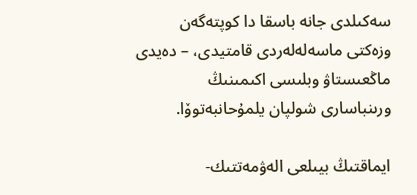سەكىلدى جانە باسقا دا كوپتەگەن وزەكتى ماسەلەلەردى قامتيدى، – دەيدى ماڭعىستاۋ وبلىسى اكىمىنىڭ ورىنباسارى شولپان يلمۇحانبەتوۆا.

ايماقتىڭ بيىلعى الەۋمەتتىك-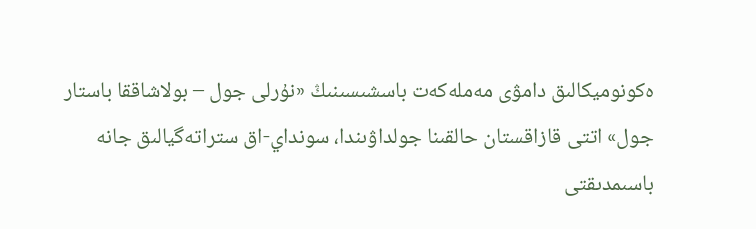ەكونوميكالىق دامۋى مەملەكەت باسشىسىنىڭ «نۇرلى جول – بولاشاققا باستار جول» اتتى قازاقستان حالقىنا جولداۋىندا، سونداي-اق ستراتەگيالىق جانە باسىمدىقتى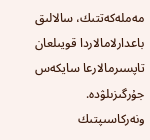مەملەكەتتىك، سالالىق باعدارلامالاردا قويىلعان تاپسىرمالارعا سايكەس جۇرگىزىلۋدە. ونەركاسىپتىك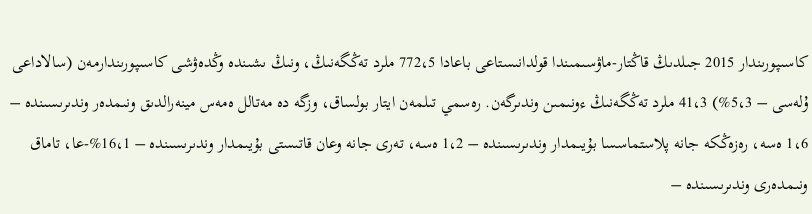كاسىپورىندار 2015 جىلدىڭ قاڭتار-ماۋسىمىندا قولدانىستاعى باعادا 772،5 ملرد تەڭگەنىڭ، ونىڭ ىشىندە وڭدەۋشى كاسىپورىندارمەن (سالاداعى ۇلەسى – 5،3%) 41،3 ملرد تەڭگەنىڭ ءونىمىن وندىرگەن. رەسمي تىلمەن ايتار بولساق، وزگە دە مەتالل ەمەس مينەرالدىق ونىمدەر وندىرىسىندە – 1،6 ەسە، رەزەڭكە جانە پلاستماسسا بۇيىمدار وندىرىسىندە – 1،2 ەسە، تەرى جانە وعان قاتىستى بۇيىمدار وندىرىسىندە – 16،1%-عا، تاماق ونىمدەرى وندىرىسىندە –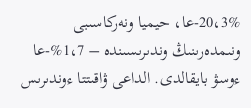20،3%-عا، حيميا ونەركاسىبى ونىمدەرىنىڭ وندىرىسىندە – 1،7%-عا
ءوسۋ بايقالدى. الداعى ۋاقىتتا ءوندىرىس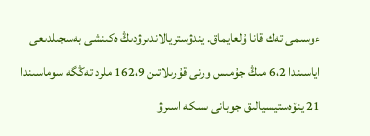ءوسىمى تەك قانا ۇلعايماق. يندۋستريالاندىرۋدىڭ ەكىنشى بەسجىلدىعى اياسىندا 6،2 مىڭ جۇمىس ورنى قۇرىلاتىن 162،9 ملرد تەڭگە سوماسىندا 21 ينۆەستيسيالىق جوبانى ىسكە اسىرۋ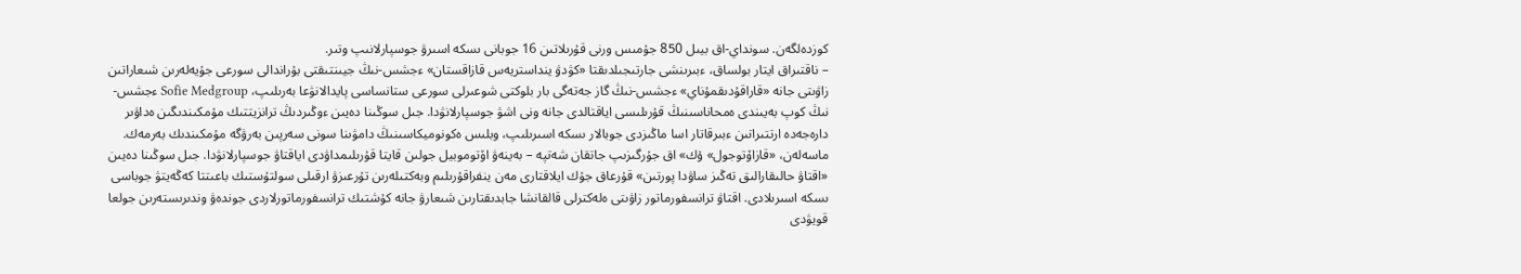كوزدەلگەن. سونداي-اق بيىل 850 جۇمىس ورنى قۇرىلاتىن 16 جوبانى ىسكە اسىرۋ جوسپارلانىپ وتىر.
– ناقتىراق ايتار بولساق، ءبىرىنشى جارتىجىلدىقتا «كۋدۋ ينداستريەس قازاقستان» ءجشس-نىڭ جيىنتىقتى بۇراندالى سورعى جۇيەلەرىن شىعاراتىن زاۋىتى جانە «قاراقۇدىقمۇناي» ءجشس-نىڭ گاز جەتەگى بار بلوكتى شوعىرلى سورعى ستانساسى پايدالانۋعا بەرىلىپ، Sofie Medgroup ءجشس-نىڭ كوپ بەيىندى ەمحاناسىنىڭ قۇرىلىسى اياقتالدى جانە ونى اشۋ جوسپارلانۋدا. جىل سوڭىنا دەيىن ءوڭىردىڭ ترانزيتتىك مۇمكىندىگىن ەداۋىر دارەجەدە ارتتىراتىن ءبىرقاتار اسا ماڭىزدى جوبالار ىسكە اسىرىلىپ، وبلىس ەكونوميكاسىنىڭ دامۋىنا سونى سەرپىن بەرۋگە مۇمكىندىك بەرمەك. ماسەلەن، «قازاۆتوجول» ۇك» اق جۇرگىزىپ جاتقان شەتپە – بەينەۋ اۆتوموبيل جولىن قايتا قۇرىلىمداۋدى اياقتاۋ جوسپارلانۋدا. جىل سوڭىنا دەيىن «اقتاۋ حالىقارالىق تەڭىز ساۋدا پورتىن» قۇرعاق جۇك ايلاقتارى مەن ينفراقۇرىلىم وبەكتىلەرىن تۇرعىزۋ ارقىلى سولتۇستىك باعىتتا كەڭەيتۋ جوباسى ىسكە اسىرىلادى. اقتاۋ ترانسفورماتور زاۋىتى ەلەكترلى قالقانشا جابدىقتارىن شىعارۋ جانە كۇشتىك ترانسفورماتورلاردى جوندەۋ وندىرىستەرىن جولعا قويۋدى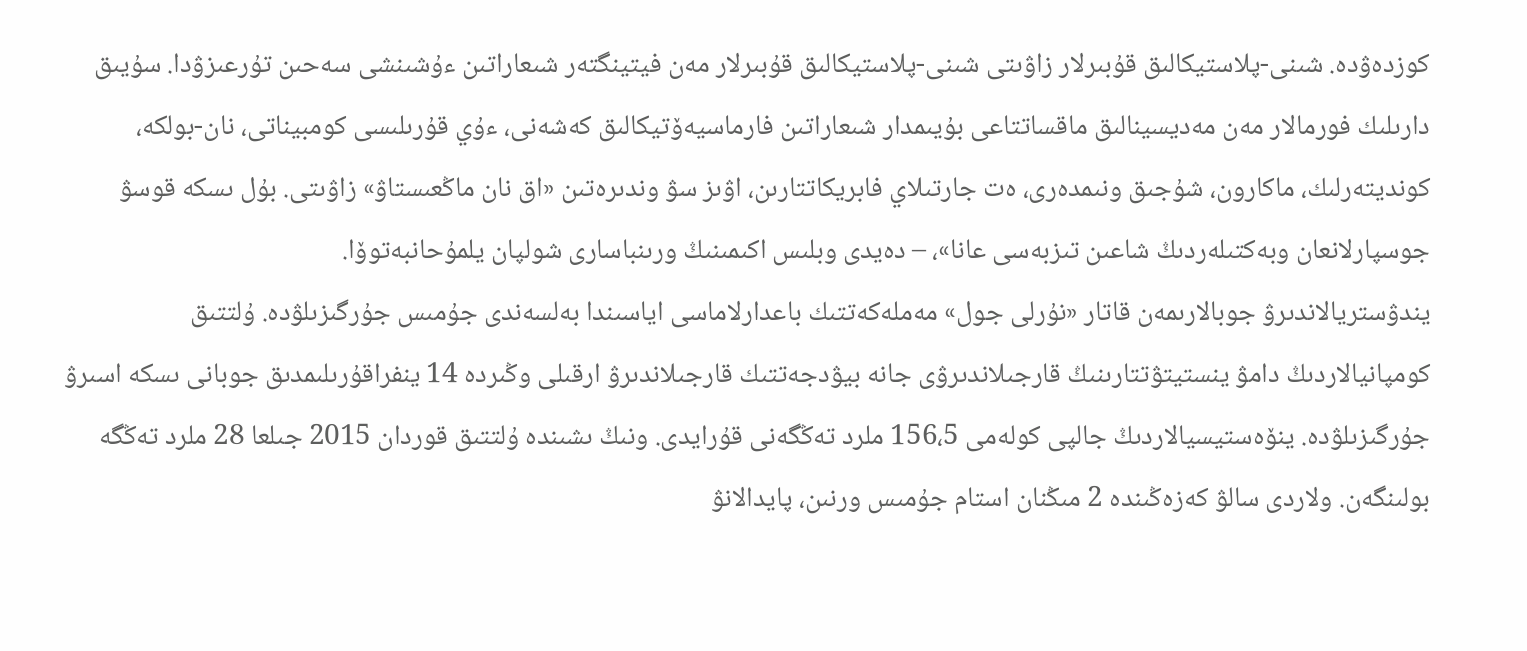كوزدەۋدە. شىنى-پلاستيكالىق قۇبىرلار زاۋىتى شىنى-پلاستيكالىق قۇبىرلار مەن فيتينگتەر شىعاراتىن ءۇشىنشى سەحىن تۇرعىزۋدا. سۇيىق دارىلىك فورمالار مەن مەديسينالىق ماقساتتاعى بۇيىمدار شىعاراتىن فارماسيەۆتيكالىق كەشەنى، ءۇي قۇرىلىسى كومبيناتى، نان-بولكە، كونديتەرلىك، ماكارون، شۇجىق ونىمدەرى، ەت جارتىلاي فابريكاتتارىن، اۋىز سۋ وندىرەتىن «اق نان ماڭعىستاۋ» زاۋىتى. بۇل ىسكە قوسۋ جوسپارلانعان وبەكتىلەردىڭ شاعىن تىزبەسى عانا»، – دەيدى وبلىس اكىمىنىڭ ورىنباسارى شولپان يلمۇحانبەتوۆا.
يندۋستريالاندىرۋ جوبالارىمەن قاتار «نۇرلى جول» مەملەكەتتىك باعدارلاماسى اياسىندا بەلسەندى جۇمىس جۇرگىزىلۋدە. ۇلتتىق كومپانيالاردىڭ دامۋ ينستيتۋتتارىنىڭ قارجىلاندىرۋى جانە بيۋدجەتتىك قارجىلاندىرۋ ارقىلى وڭىردە 14 ينفراقۇرىلىمدىق جوبانى ىسكە اسىرۋ جۇرگىزىلۋدە. ينۆەستيسيالاردىڭ جالپى كولەمى 156،5 ملرد تەڭگەنى قۇرايدى. ونىڭ ىشىندە ۇلتتىق قوردان 2015 جىلعا 28 ملرد تەڭگە بولىنگەن. ولاردى سالۋ كەزەڭىندە 2 مىڭنان استام جۇمىس ورنىن، پايدالانۋ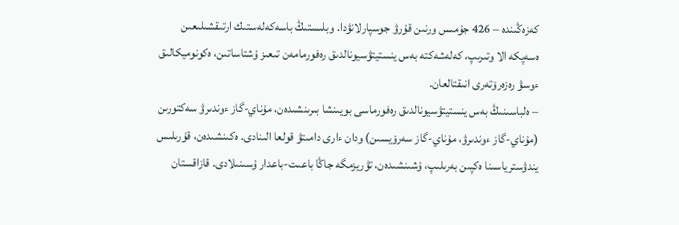كەزەڭىندە – 426 جۇمىس ورنىن قۇرۋ جوسپارلانۋدا. وبلىستىڭ باسەكەلەستىك ارتىقشىلىعىن ەسەپكە الا وتىرىپ، كەلەشەكتە بەس ينستيتۋسيونالدىق رەفورمامەن تىعىز ۇشتاساتىن، ەكونوميكالىق ءوسۋ رەزەرۆتەرى انىقتالعان.
– ەلباسىنىڭ بەس ينستيتۋسيونالدىق رەفورماسى بويىنشا بىرىنشىدەن، مۇناي-گاز ءوندىرۋ سەكتورىن (مۇناي-گاز ءوندىرۋ، مۇناي-گاز سەرۆيسىن) ودان ءارى دامىتۋ قولعا الىنادى. ەكىنشىدەن، قۇرىلىس يندۋسترياسىنا ەكپىن بەرىلىپ، ۇشىنشىدەن، تۋريزمگە جاڭا باعىت-باعدار ۇسىنىلادى. قازاقستان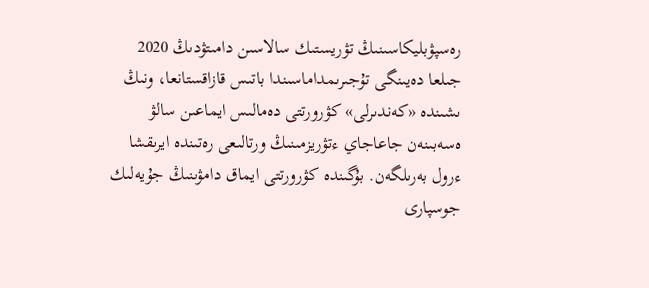رەسپۋبليكاسىنىڭ تۋريستىك سالاسىن دامىتۋدىڭ 2020 جىلعا دەيىنگى تۇجىرىمداماسىندا باتىس قازاقستانعا، ونىڭ ىشىندە «كەندىرلى» كۋرورتتى دەمالىس ايماعىن سالۋ ەسەبىنەن جاعاجاي ءتۋريزمىنىڭ ورتالىعى رەتىندە ايرىقشا ءرول بەرىلگەن. بۇگىندە كۋرورتتى ايماق دامۋىنىڭ جۇيەلىك جوسپارى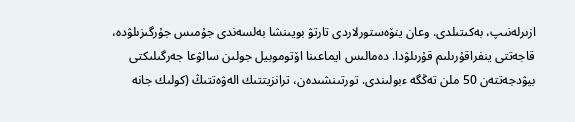ازىرلەنىپ، بەكىتىلدى. وعان ينۆەستورلاردى تارتۋ بويىنشا بەلسەندى جۇمىس جۇرگىزىلۋدە، قاجەتتى ينفراقۇرىلىم قۇرىلۋدا. دەمالىس ايماعىنا اۆتوموبيل جولىن سالۋعا جەرگىلىكتى بيۋدجەتتەن 50 ملن تەڭگە ءبولىندى. تورتىنشىدەن، ترانزيتتىك الەۋەتتىڭ (كولىك جانە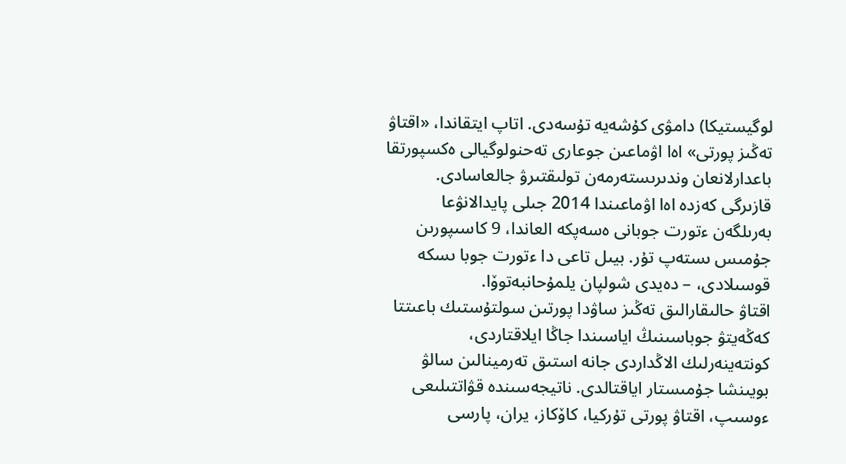لوگيستيكا) دامۋى كۇشەيە تۇسەدى. اتاپ ايتقاندا، «اقتاۋ تەڭىز پورتى» اەا اۋماعىن جوعارى تەحنولوگيالى ەكسپورتقا باعدارلانعان وندىرىستەرمەن تولىقتىرۋ جالعاسادى. قازىرگى كەزدە اەا اۋماعىندا 2014 جىلى پايدالانۋعا بەرىلگەن ءتورت جوبانى ەسەپكە العاندا، 9 كاسىپورىن جۇمىس ىستەپ تۇر. بيىل تاعى دا ءتورت جوبا ىسكە قوسىلادى، – دەيدى شولپان يلمۇحانبەتوۆا.
اقتاۋ حالىقارالىق تەڭىز ساۋدا پورتىن سولتۇستىك باعىتتا كەڭەيتۋ جوباسىنىڭ اياسىندا جاڭا ايلاقتاردى، كونتەينەرلىك الاڭداردى جانە استىق تەرمينالىن سالۋ بويىنشا جۇمىستار اياقتالدى. ناتيجەسىندە قۋاتتىلىعى ءوسىپ، اقتاۋ پورتى تۇركيا، كاۆكاز، يران، پارسى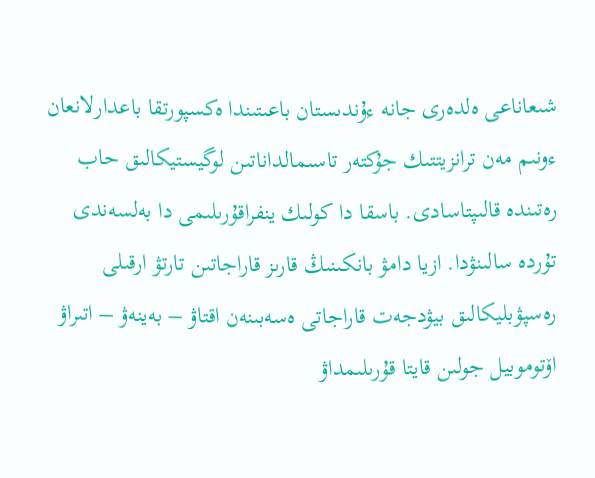شىعاناعى ەلدەرى جانە ءۇندىستان باعىتىندا ەكسپورتقا باعدارلانعان ءونىم مەن ترانزيتتىك جۇكتەر تاسىمالداناتىن لوگيستيكالىق حاب رەتىندە قالىپتاسادى. باسقا دا كولىك ينفراقۇرىلىمى دا بەلسەندى تۇردە سالىنۋدا. ازيا دامۋ بانكىنىڭ قارىز قاراجاتىن تارتۋ ارقىلى رەسپۋبليكالىق بيۋدجەت قاراجاتى ەسەبىنەن اقتاۋ – بەينەۋ – اتىراۋ اۆتوموبيل جولىن قايتا قۇرىلىمداۋ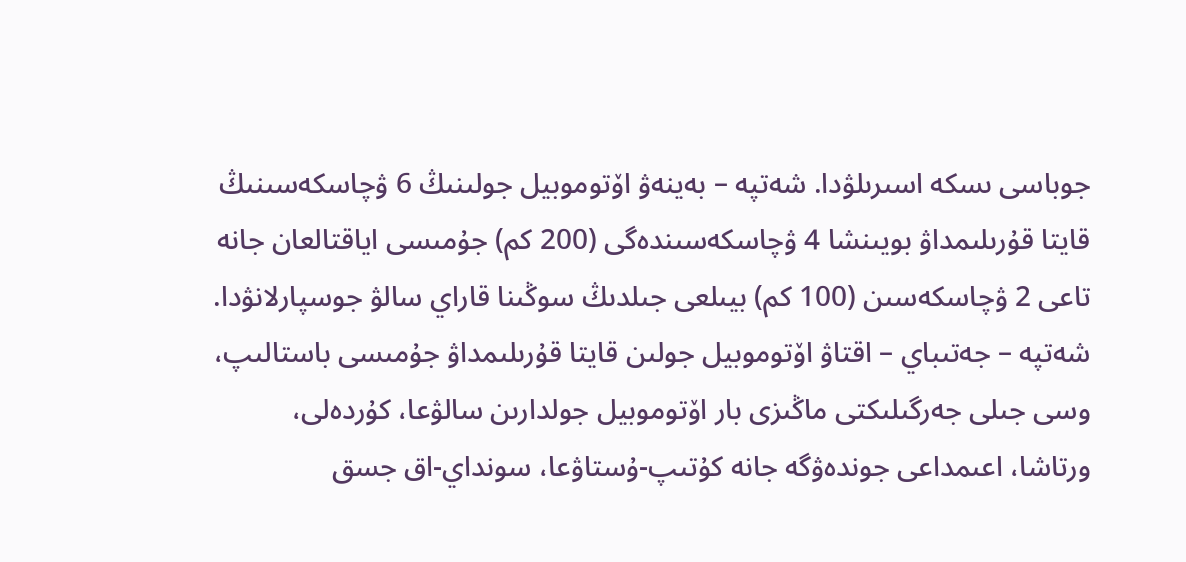جوباسى ىسكە اسىرىلۋدا. شەتپە – بەينەۋ اۆتوموبيل جولىنىڭ 6 ۋچاسكەسىنىڭ قايتا قۇرىلىمداۋ بويىنشا 4 ۋچاسكەسىندەگى (200 كم) جۇمىسى اياقتالعان جانە تاعى 2 ۋچاسكەسىن (100 كم) بيىلعى جىلدىڭ سوڭىنا قاراي سالۋ جوسپارلانۋدا. شەتپە – جەتىباي – اقتاۋ اۆتوموبيل جولىن قايتا قۇرىلىمداۋ جۇمىسى باستالىپ، وسى جىلى جەرگىلىكتى ماڭىزى بار اۆتوموبيل جولدارىن سالۋعا، كۇردەلى، ورتاشا، اعىمداعى جوندەۋگە جانە كۇتىپ-ۇستاۋعا، سونداي-اق جسق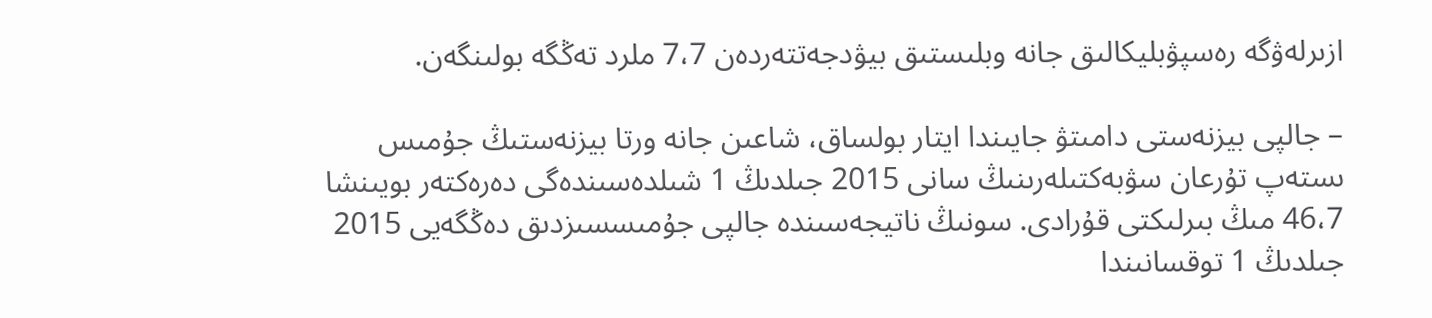ازىرلەۋگە رەسپۋبليكالىق جانە وبلىستىق بيۋدجەتتەردەن 7،7 ملرد تەڭگە بولىنگەن.

– جالپى بيزنەستى دامىتۋ جايىندا ايتار بولساق، شاعىن جانە ورتا بيزنەستىڭ جۇمىس ىستەپ تۇرعان سۋبەكتىلەرىنىڭ سانى 2015 جىلدىڭ 1 شىلدەسىندەگى دەرەكتەر بويىنشا 46،7 مىڭ بىرلىكتى قۇرادى. سونىڭ ناتيجەسىندە جالپى جۇمىسسىزدىق دەڭگەيى 2015 جىلدىڭ 1 توقسانىندا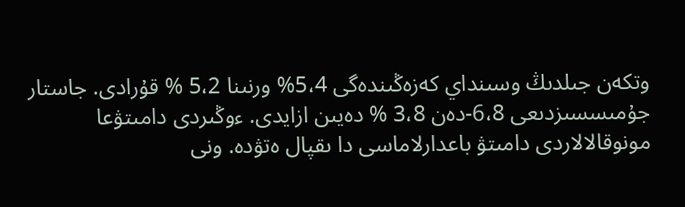وتكەن جىلدىڭ وسىنداي كەزەڭىندەگى 5،4% ورنىنا 5،2 % قۇرادى. جاستار جۇمىسسىزدىعى 6،8-دەن 3،8 % دەيىن ازايدى. ءوڭىردى دامىتۋعا مونوقالالاردى دامىتۋ باعدارلاماسى دا ىقپال ەتۋدە. ونى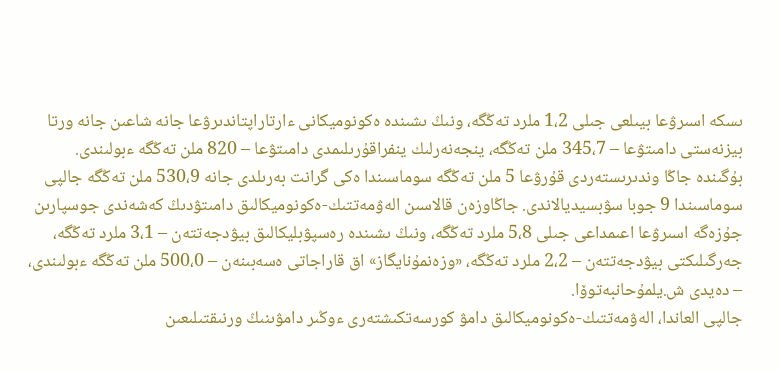ىسكە اسىرۋعا بيىلعى جىلى 1،2 ملرد تەڭگە، ونىڭ ىشىندە ەكونوميكانى ءارتاراپتاندىرۋعا جانە شاعىن جانە ورتا بيزنەستى دامىتۋعا – 345،7 ملن تەڭگە، ينجەنەرلىك ينفراقۇرىلىمدى دامىتۋعا – 820 ملن تەڭگە ءبولىندى. بۇگىندە جاڭا وندىرىستەردى قۇرۋعا 5 ملن تەڭگە سوماسىندا ەكى گرانت بەرىلدى جانە 530،9 ملن تەڭگە جالپى سوماسىندا 9 جوبا سۋبسيديالاندى. جاڭاوزەن قالاسىن الەۋمەتتىك-ەكونوميكالىق دامىتۋدىڭ كەشەندى جوسپارىن جۇزەگە اسىرۋعا اعىمداعى جىلى 5،8 ملرد تەڭگە، ونىڭ ىشىندە رەسپۋبليكالىق بيۋدجەتتەن – 3،1 ملرد تەڭگە، جەرگىلىكتى بيۋدجەتتەن – 2،2 ملرد تەڭگە، «وزەنمۇنايگاز» اق قاراجاتى ەسەبىنەن – 500،0 ملن تەڭگە ءبولىندى، – دەيدى ش.يلمۇحانبەتوۆا.
جالپى العاندا، الەۋمەتتىك-ەكونوميكالىق دامۋ كورسەتكىشتەرى ءوڭىر دامۋىنىڭ ورنىقتىلىعىن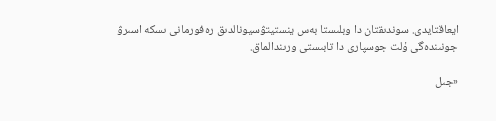ايعاقتايدى. سوندىقتان دا وبلىستا بەس ينستيتۋسيونالدىق رەفورمانى ىسكە اسىرۋ جونىندەگى ۇلت جوسپارى دا تابىستى ورىندالماق.

«جىل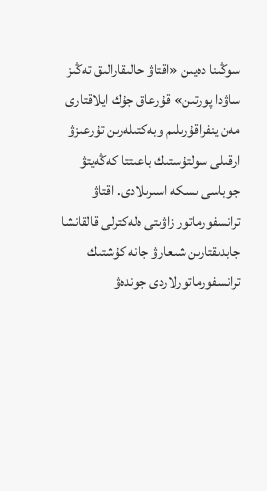سوڭىنا دەيىن «اقتاۋ حالىقارالىق تەڭىز ساۋدا پورتىن» قۇرعاق جۇك ايلاقتارى مەن ينفراقۇرىلىم وبەكتىلەرىن تۇرعىزۋ ارقىلى سولتۇستىك باعىتتا كەڭەيتۋ جوباسى ىسكە اسىرىلادى. اقتاۋ ترانسفورماتور زاۋىتى ەلەكترلى قالقانشا جابدىقتارىن شىعارۋ جانە كۇشتىك ترانسفورماتورلاردى جوندەۋ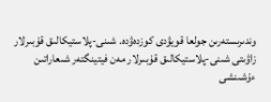وندىرىستەرىن جولعا قويۋدى كوزدەۋدە. شىنى-پلاستيكالىق قۇبىرلار زاۋىتى شىنى-پلاستيكالىق قۇبىرلار مەن فيتينگتەر شىعاراتىن ءۇشىنشى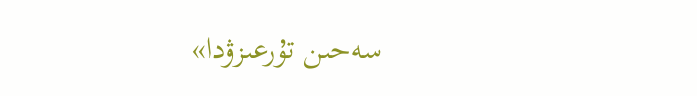سەحىن تۇرعىزۋدا»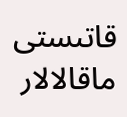قاتىستى ماقالالار